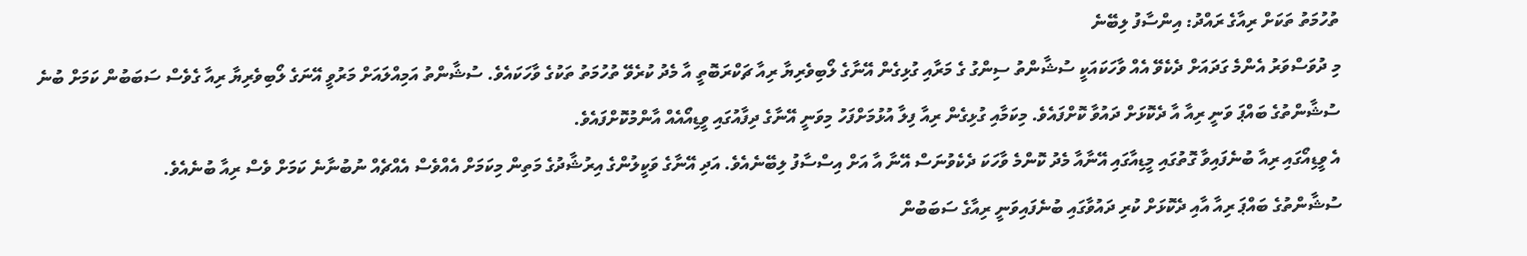ތުހުމަތު ތަކަށް ރިއާގެ ރައްދު: އިންސާފު ލިބޭނެ
މި ދުވަސްވަރު އެންމެ ގަދައަށް ދެކެވޭ އެއް ވާހަކައަކީ ސުޝާންތު ސިންގު ގެ މަރާއި ގުޅިގެން އޭނާގެ ލޯބިވެރިޔާ ރިއާ ޗަކްރަބޮތީ އާ މެދު ކުރެވޭ ތުހުމަތު ތަކުގެ ވާހަކައެވެ. ސުޝާންތު އަމިއްލައަށް މަރުވީ އޭނަގެ ލޯބިވެރިޔާ ރިއާ ގެވެސް ސަބަބުން ކަމަށް ބުނެ ސުޝާންތުގެ ބައްޕަ ވަނީ ރިއާ އާ ދެކޮޅަށް ދައުވާ ކޮށްފައެވެ. މިކަމާއި ގުޅިގެން ރިއާ ފިލާ އުޅުމަށްފަހު މިވަނީ އޭނާގެ ދިފާއުގައި ވީޑިއޯއެއް އާންމުކޮށްފައެވެ.
އެ ވީޑިއޯގައި ރިއާ ބުނެފައިވާ ގޮތުގައި މީޑިއާގައި އޭނާއާ މެދު ކޮންމެ ވާހަކަ ދެކެވުނަސް އޭނާ އާ އަށް އިސްސާފު ލިބޭނެއެވެ. އަދި އޭނާގެ ވަކީލުންގެ އިރުޝާދުގެ މަތިން މިކަމަށް އެއްވެސް އެއްޗެއް ނުބުނާނެ ކަމަށް ވެސް ރިއާ ބުނެއެވެ.
ސުޝާންތުގެ ބައްޕަ ރިއާ އާއި ދެކޮޅަށް ކުރި ދައުވާގައި ބުނެފައިވަނީ ރިއާގެ ސަބަބުން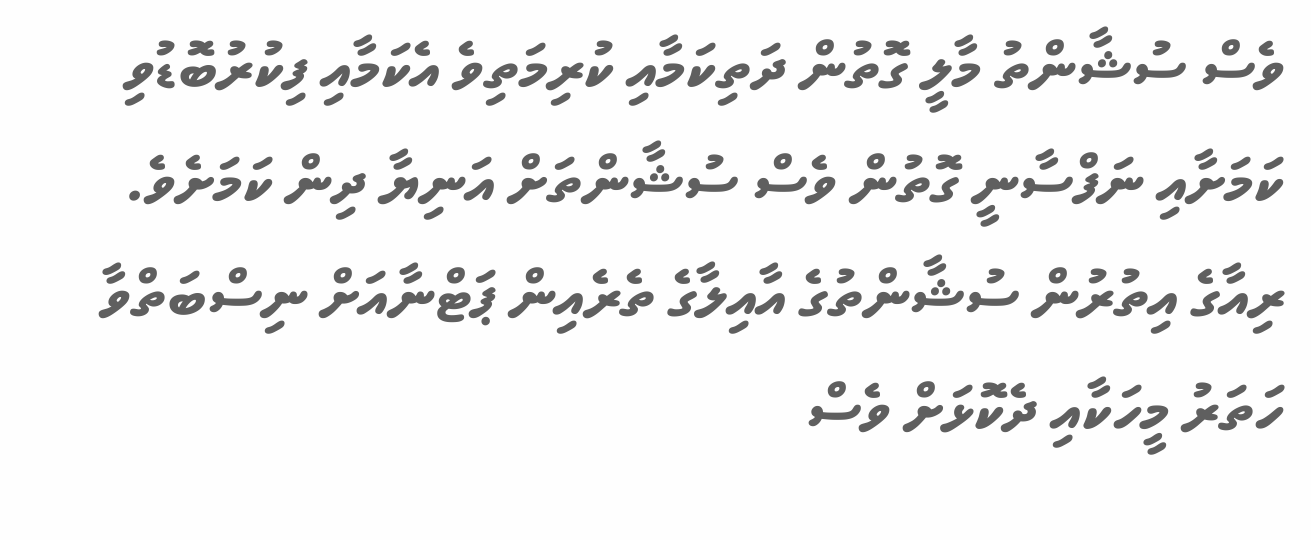ވެސް ސުޝާންތު މާލީ ގޮތުން ދަތިކަމާއި ކުރިމަތިވެ އެކަމާއި ފިކުރުބޮޑުވި ކަމަށާއި ނަފްސާނީ ގޮތުން ވެސް ސުޝާންތަށް އަނިޔާ ދިން ކަމަށެވެ.
ރިއާގެ އިތުރުން ސުޝާންތުގެ އާއިލާގެ ތެރެއިން ޕަޓްނާއަށް ނިސްބަތްވާ ހަތަރު މީހަކާއި ދެކޮޅަށް ވެސް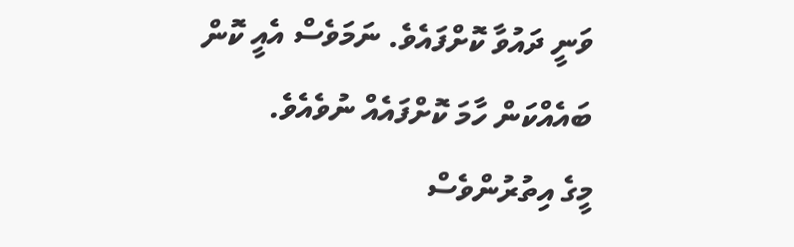ވަނީ ދައުވާ ކޮށްފައެވެ. ނަމަވެސް އެއީ ކޮން ބައެއްކަން ހާމަ ކޮށްފައެއް ނުވެއެވެ.
މީގެ އިތުރުންވެސް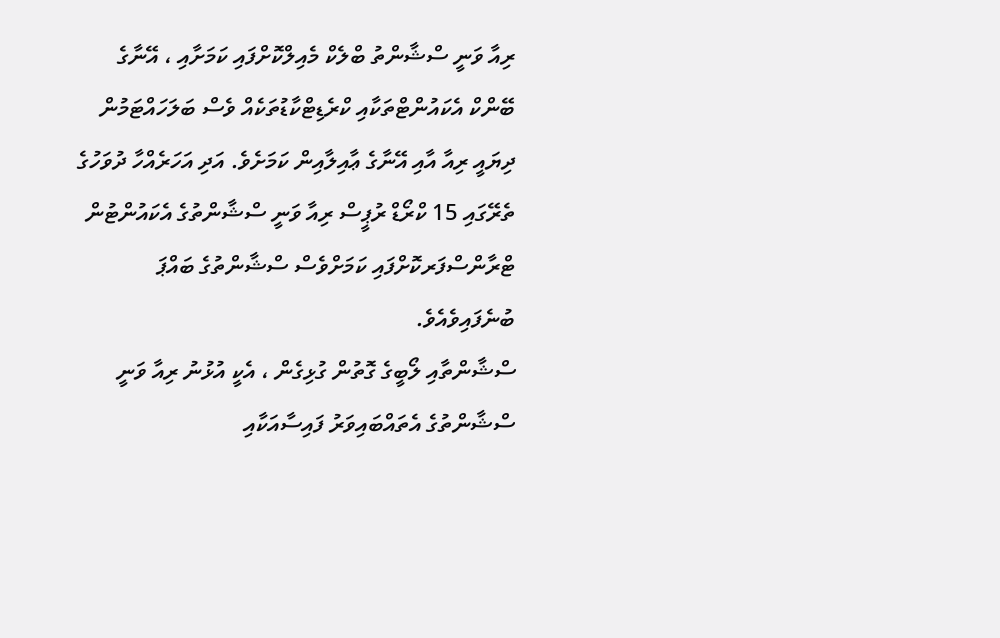ރިއާ ވަނީ ސްޝާންތު ބްލެކް މެއިލްކޮށްފައި ކަމަށާއި ، އޭނާގެ ބޭންކް އެކައުންޓްތަކާއި ކްރެޑިޓްކާޑުތަކެއް ވެސް ބަލަހައްޓަމުން ދިޔައީ ރިއާ އާއި އޭނާގެ ޢާއިލާއިން ކަމަށެވެ. އަދި އަހަރެއްހާ ދުވަހުގެ ތެރޭގައި 15 ކްރޯޑް ރުޕީސް ރިއާ ވަނީ ސްޝާންތުގެ އެކައުންޓުން ޓްރާންސްފަރކޮށްފައި ކަމަށްވެސް ސްޝާންތުގެ ބައްޕަ ބުނެފައިވެއެވެ.
ސްޝާންތާއި ލޯބީގެ ގޮތުން ގުޅިގެން ، އެކީ އުޅުނު ރިއާ ވަނީ ސްޝާންތުގެ އެތައްބައިވަރު ފައިސާއަކާއި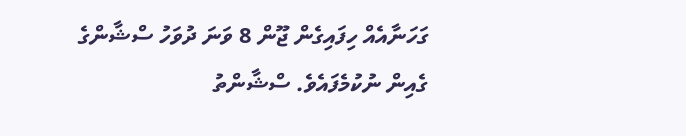ގަހަނާއެއް ހިފައިގެން ޖޫން 8 ވަނަ ދުވަހު ސްޝާންގެ ގެއިން ނުކުމެފައެވެ. ސްޝާންތު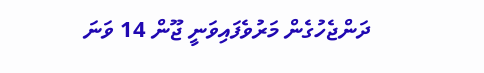ދަންޖެހުގެން މަރުވެފައިވަނީ ޖޫން 14 ވަނަ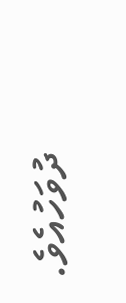ދުވަހުއެވެ.